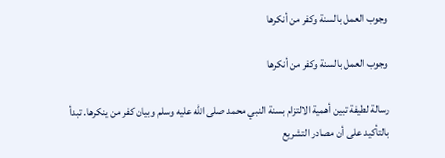وجوب العمل بالسنة وكفر من أنكرها

وجوب العمل بالسنة وكفر من أنكرها

رسالة لطيفة تبين أهمية الالتزام بسنة النبي محمد صلى الله عليه وسلم وبيان كفر من ينكرها. تبدأ بالتأكيد على أن مصادر التشريع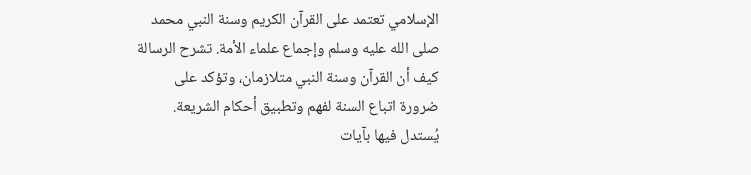الإسلامي تعتمد على القرآن الكريم وسنة النبي محمد صلى الله عليه وسلم وإجماع علماء الأمة. تشرح الرسالة كيف أن القرآن وسنة النبي متلازمان، وتؤكد على ضرورة اتباع السنة لفهم وتطبيق أحكام الشريعة. يُستدل فيها بآيات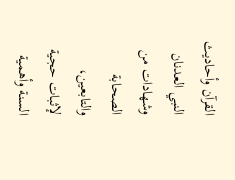القرآن وأحاديث النبي العدنان وشهادات من الصحابة والتابعين، لإثبات حجية السنة وأهمية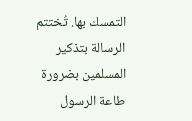التمسك بها. تُختتم الرسالة بتذكير المسلمين بضرورة طاعة الرسول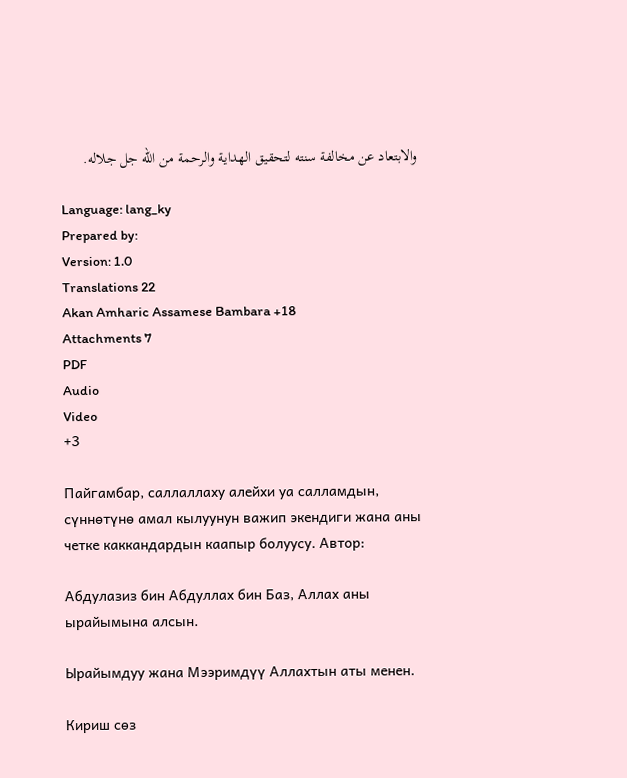والابتعاد عن مخالفة سنته لتحقيق الهداية والرحمة من الله جل جلاله.

Language: lang_ky
Prepared by:
Version: 1.0
Translations 22
Akan Amharic Assamese Bambara +18
Attachments 7
PDF
Audio
Video
+3

Пайгамбар, саллаллаху алейхи уа салламдын, сүннөтүнө амал кылуунун важип экендиги жана аны четке каккандардын каапыр болуусу. Автор:

Абдулазиз бин Абдуллах бин Баз, Аллах аны ырайымына алсын.

Ырайымдуу жана Мээримдүү Аллахтын аты менен.

Кириш сөз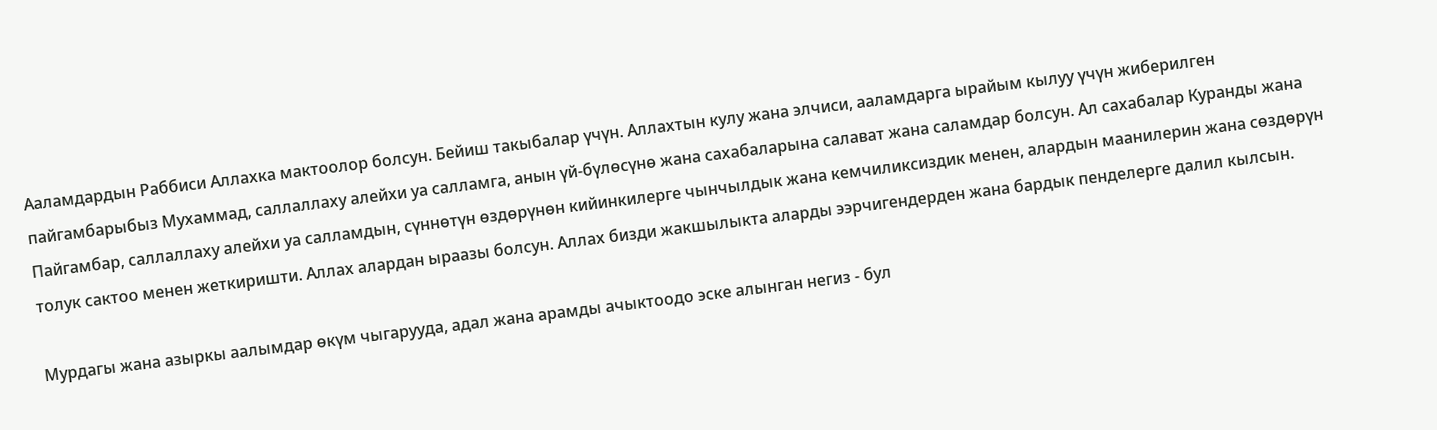Ааламдардын Раббиси Аллахка мактоолор болсун. Бейиш такыбалар үчүн. Аллахтын кулу жана элчиси, ааламдарга ырайым кылуу үчүн жиберилген пайгамбарыбыз Мухаммад, саллаллаху алейхи уа салламга, анын үй-бүлөсүнө жана сахабаларына салават жана саламдар болсун. Ал сахабалар Куранды жана Пайгамбар, саллаллаху алейхи уа салламдын, сүннөтүн өздөрүнөн кийинкилерге чынчылдык жана кемчиликсиздик менен, алардын маанилерин жана сөздөрүн толук сактоо менен жеткиришти. Аллах алардан ыраазы болсун. Аллах бизди жакшылыкта аларды ээрчигендерден жана бардык пенделерге далил кылсын.

Мурдагы жана азыркы аалымдар өкүм чыгарууда, адал жана арамды ачыктоодо эске алынган негиз - бул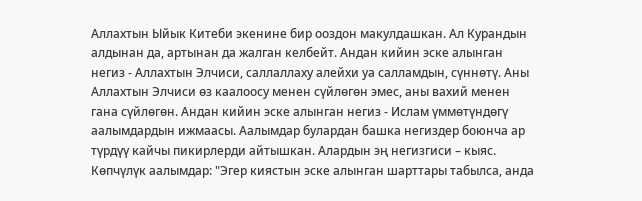Аллахтын Ыйык Китеби экенине бир ооздон макулдашкан. Ал Курандын алдынан да, артынан да жалган келбейт. Андан кийин эске алынган негиз - Аллахтын Элчиси, саллаллаху алейхи уа салламдын, сүннөтү. Аны Аллахтын Элчиси өз каалоосу менен сүйлөгөн эмес, аны вахий менен гана сүйлөгөн. Андан кийин эске алынган негиз - Ислам үммөтүндөгү аалымдардын ижмаасы. Аалымдар булардан башка негиздер боюнча ар түрдүү кайчы пикирлерди айтышкан. Алардын эң негизгиси – кыяс. Көпчүлүк аалымдар: "Эгер киястын эске алынган шарттары табылса, анда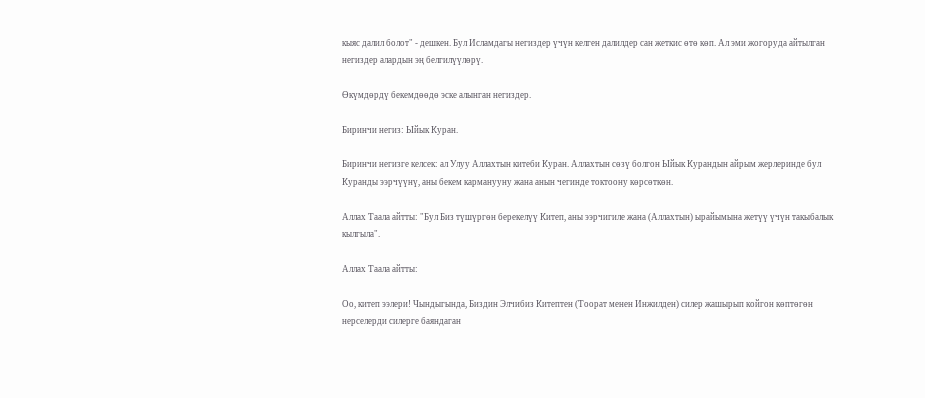кыяс далил болот" - дешкен. Бул Исламдагы негиздер үчүн келген далилдер сан жеткис өтө көп. Ал эми жогоруда айтылган негиздер алардын эң белгилүүлөрү.

Өкүмдөрдү бекемдөөдө эске алынган негиздер.

Биринчи негиз: Ыйык Куран.

Биринчи негизге келсек: ал Улуу Аллахтын китеби Куран. Аллахтын сөзү болгон Ыйык Курандын айрым жерлеринде бул Куранды ээрчүүнү, аны бекем карманууну жана анын чегинде токтоону көрсөткөн.

Аллах Таала айтты: "Бул Биз түшүргөн берекелүү Китеп, аны ээрчигиле жана (Аллахтын) ырайымына жетүү үчүн такыбалык кылгыла".

Аллах Таала айтты:

Оо, китеп ээлери! Чындыгында, Биздин Элчибиз Китептен (Тоорат менен Инжилден) силер жашырып койгон көптөгөн нерселерди силерге баяндаган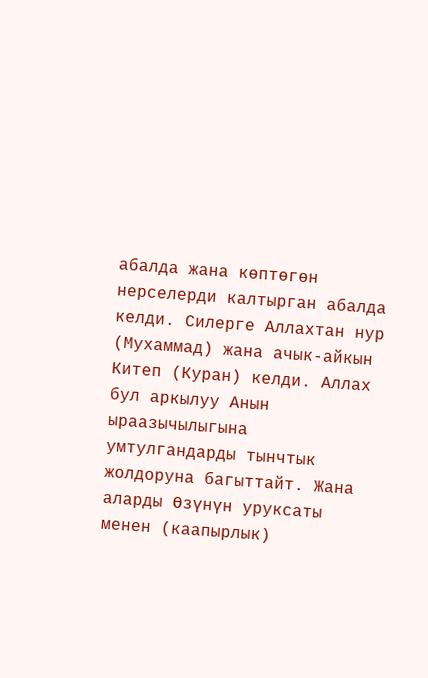абалда жана көптөгөн нерселерди калтырган абалда келди. Силерге Аллахтан нур (Мухаммад) жана ачык-айкын Китеп (Куран) келди. Аллах бул аркылуу Анын ыраазычылыгына умтулгандарды тынчтык жолдоруна багыттайт. Жана аларды Өзүнүн уруксаты менен (каапырлык)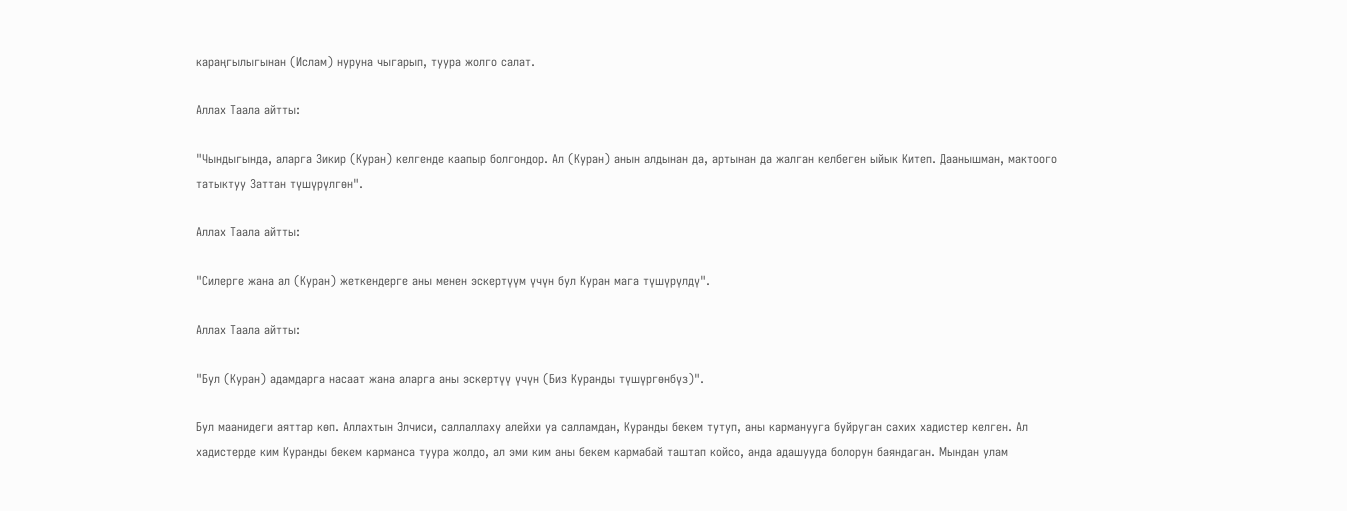караңгылыгынан (Ислам) нуруна чыгарып, туура жолго салат.

Аллах Таала айтты:

"Чындыгында, аларга Зикир (Куран) келгенде каапыр болгондор. Ал (Куран) анын алдынан да, артынан да жалган келбеген ыйык Китеп. Даанышман, мактоого татыктуу Заттан түшүрүлгөн".

Аллах Таала айтты:

"Силерге жана ал (Куран) жеткендерге аны менен эскертүүм үчүн бул Куран мага түшүрүлдү".

Аллах Таала айтты:

"Бул (Куран) адамдарга насаат жана аларга аны эскертүү үчүн (Биз Куранды түшүргөнбүз)".

Бул маанидеги аяттар көп. Аллахтын Элчиси, саллаллаху алейхи уа салламдан, Куранды бекем тутуп, аны карманууга буйруган сахих хадистер келген. Ал хадистерде ким Куранды бекем карманса туура жолдо, ал эми ким аны бекем кармабай таштап койсо, анда адашууда болорун баяндаган. Мындан улам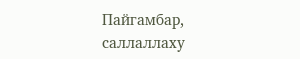Пайгамбар, саллаллаху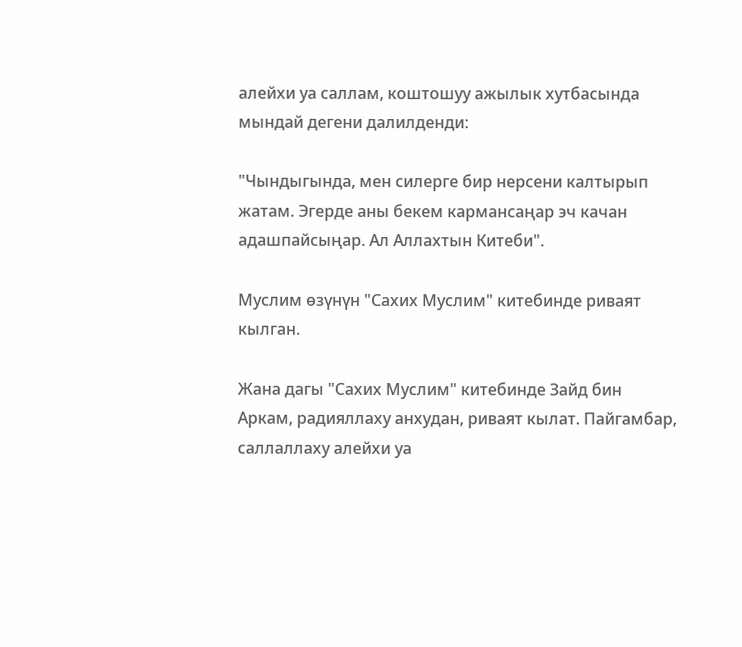алейхи уа саллам, коштошуу ажылык хутбасында мындай дегени далилденди:

"Чындыгында, мен силерге бир нерсени калтырып жатам. Эгерде аны бекем кармансаңар эч качан адашпайсыңар. Ал Аллахтын Китеби".

Муслим өзүнүн "Сахих Муслим" китебинде риваят кылган.

Жана дагы "Сахих Муслим" китебинде Зайд бин Аркам, радияллаху анхудан, риваят кылат. Пайгамбар, саллаллаху алейхи уа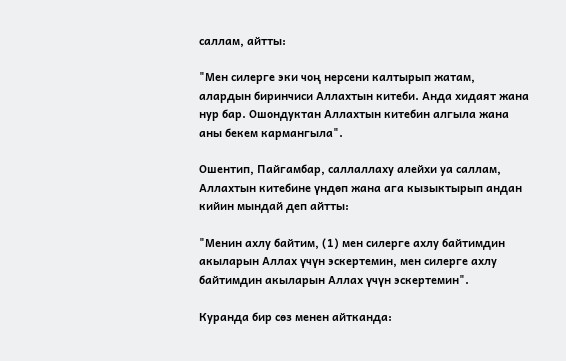саллам, айтты:

"Мен силерге эки чоң нерсени калтырып жатам, алардын биринчиси Аллахтын китеби. Анда хидаят жана нур бар. Ошондуктан Аллахтын китебин алгыла жана аны бекем кармангыла".

Ошентип, Пайгамбар, саллаллаху алейхи уа саллам, Аллахтын китебине үндөп жана ага кызыктырып андан кийин мындай деп айтты:

"Менин ахлу байтим, (1) мен силерге ахлу байтимдин акыларын Аллах үчүн эскертемин, мен силерге ахлу байтимдин акыларын Аллах үчүн эскертемин".

Куранда бир сөз менен айтканда: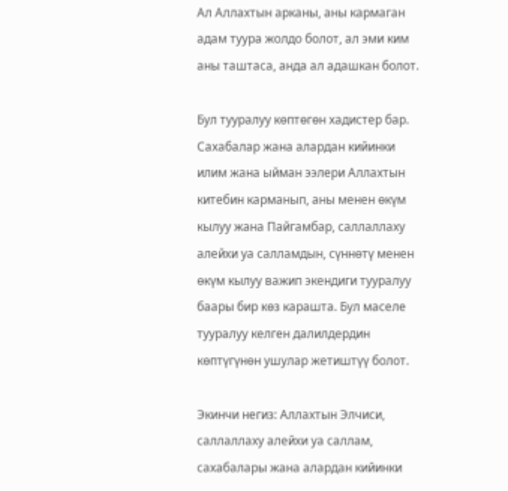Ал Аллахтын арканы, аны кармаган адам туура жолдо болот, ал эми ким аны таштаса, анда ал адашкан болот.

Бул тууралуу көптөгөн хадистер бар. Сахабалар жана алардан кийинки илим жана ыйман ээлери Аллахтын китебин карманып, аны менен өкүм кылуу жана Пайгамбар, саллаллаху алейхи уа салламдын, сүннөтү менен өкүм кылуу важип экендиги тууралуу баары бир көз карашта. Бул маселе тууралуу келген далилдердин көптүгүнөн ушулар жетиштүү болот.

Экинчи негиз: Аллахтын Элчиси, саллаллаху алейхи уа саллам, сахабалары жана алардан кийинки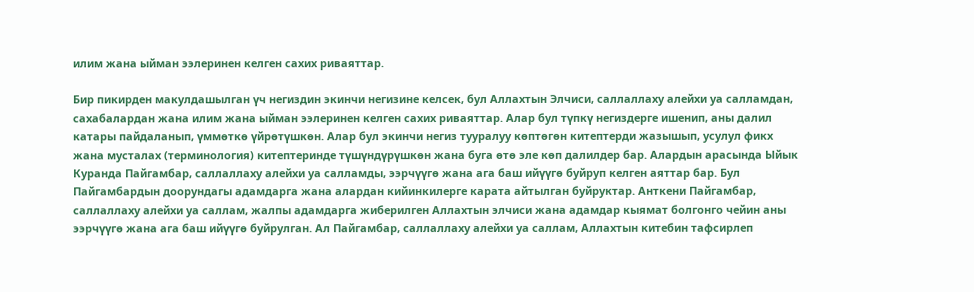илим жана ыйман ээлеринен келген сахих риваяттар.

Бир пикирден макулдашылган үч негиздин экинчи негизине келсек, бул Аллахтын Элчиси, саллаллаху алейхи уа салламдан, сахабалардан жана илим жана ыйман ээлеринен келген сахих риваяттар. Алар бул түпкү негиздерге ишенип, аны далил катары пайдаланып, үммөткө үйрөтүшкөн. Алар бул экинчи негиз тууралуу көптөгөн китептерди жазышып, усулул фикх жана мусталах (терминология) китептеринде түшүндүрүшкөн жана буга өтө эле көп далилдер бар. Алардын арасында Ыйык Куранда Пайгамбар, саллаллаху алейхи уа салламды, ээрчүүгө жана ага баш ийүүгө буйруп келген аяттар бар. Бул Пайгамбардын доорундагы адамдарга жана алардан кийинкилерге карата айтылган буйруктар. Анткени Пайгамбар, саллаллаху алейхи уа саллам, жалпы адамдарга жиберилген Аллахтын элчиси жана адамдар кыямат болгонго чейин аны ээрчүүгө жана ага баш ийүүгө буйрулган. Ал Пайгамбар, саллаллаху алейхи уа саллам, Аллахтын китебин тафсирлеп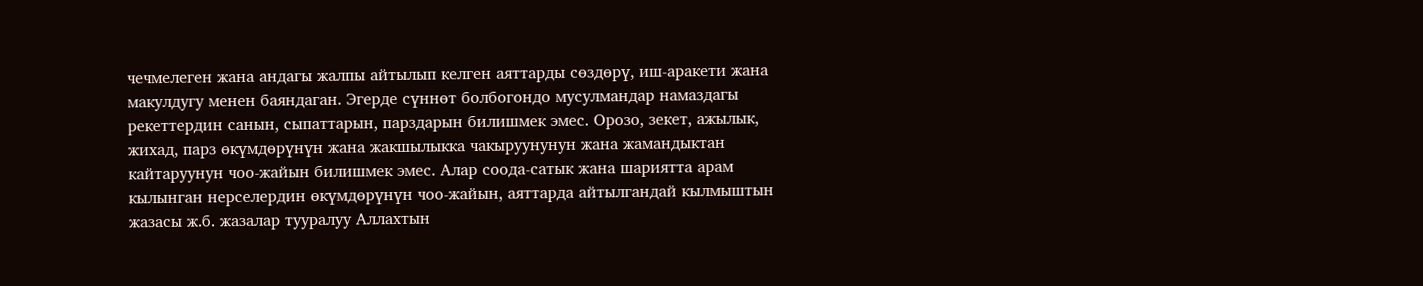чечмелеген жана андагы жалпы айтылып келген аяттарды сөздөрү, иш-аракети жана макулдугу менен баяндаган. Эгерде сүннөт болбогондо мусулмандар намаздагы рекеттердин санын, сыпаттарын, парздарын билишмек эмес. Орозо, зекет, ажылык, жихад, парз өкүмдөрүнүн жана жакшылыкка чакыруунунун жана жамандыктан кайтаруунун чоо-жайын билишмек эмес. Алар соода-сатык жана шариятта арам кылынган нерселердин өкүмдөрүнүн чоо-жайын, аяттарда айтылгандай кылмыштын жазасы ж.б. жазалар тууралуу Аллахтын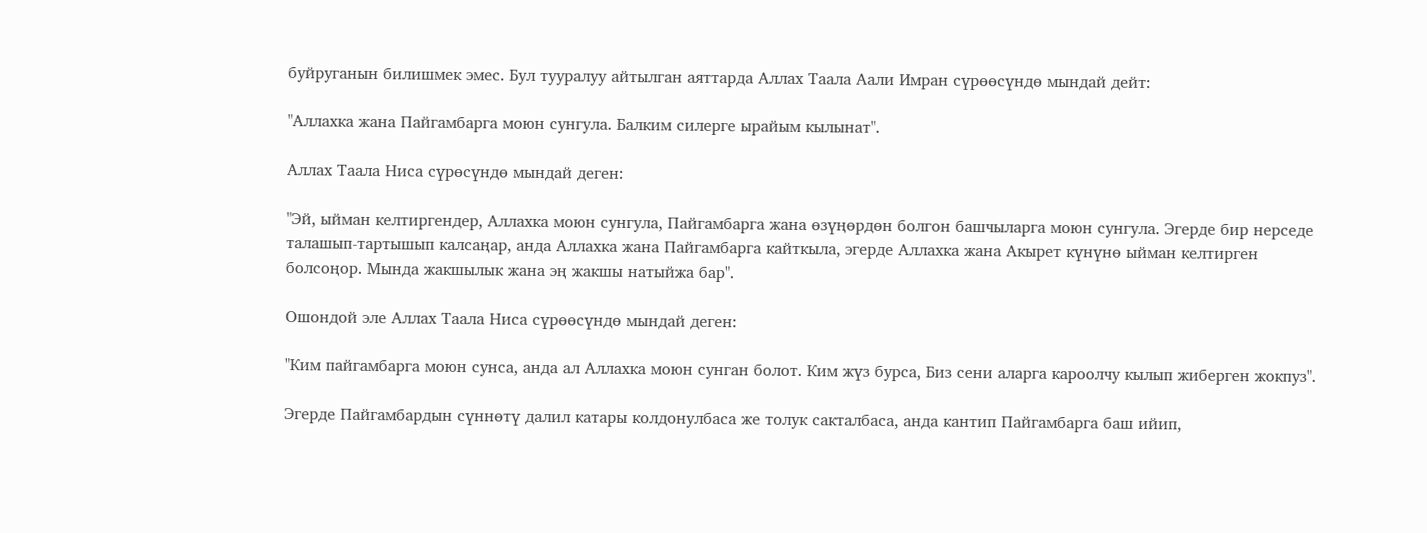буйруганын билишмек эмес. Бул тууралуу айтылган аяттарда Аллах Таала Аали Имран сүрөөсүндө мындай дейт:

"Аллахка жана Пайгамбарга моюн сунгула. Балким силерге ырайым кылынат".

Аллах Таала Ниса сүрөсүндө мындай деген:

"Эй, ыйман келтиргендер, Аллахка моюн сунгула, Пайгамбарга жана өзүңөрдөн болгон башчыларга моюн сунгула. Эгерде бир нерседе талашып-тартышып калсаңар, анда Аллахка жана Пайгамбарга кайткыла, эгерде Аллахка жана Акырет күнүнө ыйман келтирген болсоңор. Мында жакшылык жана эң жакшы натыйжа бар".

Ошондой эле Аллах Таала Ниса сүрөөсүндө мындай деген:

"Ким пайгамбарга моюн сунса, анда ал Аллахка моюн сунган болот. Ким жүз бурса, Биз сени аларга кароолчу кылып жиберген жокпуз".

Эгерде Пайгамбардын сүннөтү далил катары колдонулбаса же толук сакталбаса, анда кантип Пайгамбарга баш ийип,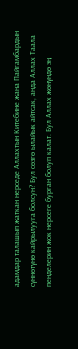адамдар талашып жаткан нерседе Аллахтын Китебине жана Пайгамбардын сүннөтүнө кайрылууга болсун? Бул сөзгө ылайык айтсак, анда Аллах Таала пенделерин жок нерсеге бурган болуп калат. Бул Аллах жөнүндө эң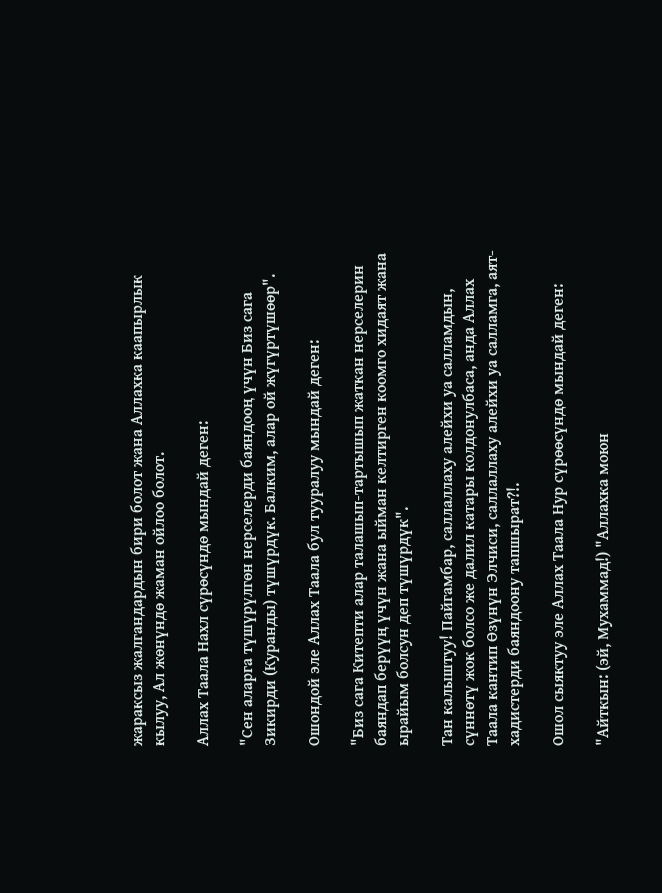жараксыз жалгандардын бири болот жана Аллахка каапырлык кылуу, Ал жөнүндө жаман ойлоо болот.

Аллах Таала Нахл сүрөсүндө мындай деген:

"Сен аларга түшүрүлгөн нерселерди баяндооң үчүн Биз сага Зикирди (Куранды) түшүрдүк. Балким, алар ой жүгүртүшөөр".

Ошондой эле Аллах Таала бул тууралуу мындай деген:

"Биз сага Китепти алар талашып-тартышып жаткан нерселерин баяндап берүүң үчүн жана ыйман келтирген коомго хидаят жана ырайым болсун деп түшүрдүк".

Тан калыштуу! Пайгамбар, саллаллаху алейхи уа салламдын, сүннөтү жок болсо же далил катары колдонулбаса, анда Аллах Таала кантип Өзүнүн Элчиси, саллаллаху алейхи уа салламга, аят-хадистерди баяндоону тапшырат?!.

Ошол сыяктуу эле Аллах Таала Нур сүрөөсүндө мындай деген:

"Айткын: (эй, Мухаммад!) "Аллахка моюн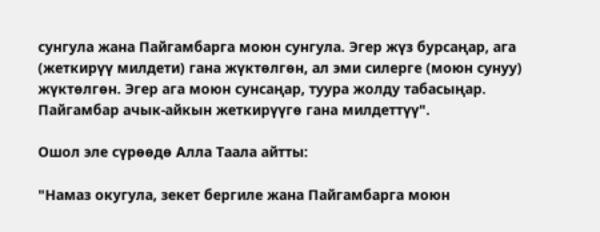сунгула жана Пайгамбарга моюн сунгула. Эгер жүз бурсаңар, ага (жеткирүү милдети) гана жүктөлгөн, ал эми силерге (моюн сунуу) жүктөлгөн. Эгер ага моюн сунсаңар, туура жолду табасыңар. Пайгамбар ачык-айкын жеткирүүгө гана милдеттүү".

Ошол эле сүрөөдө Алла Таала айтты:

"Намаз окугула, зекет бергиле жана Пайгамбарга моюн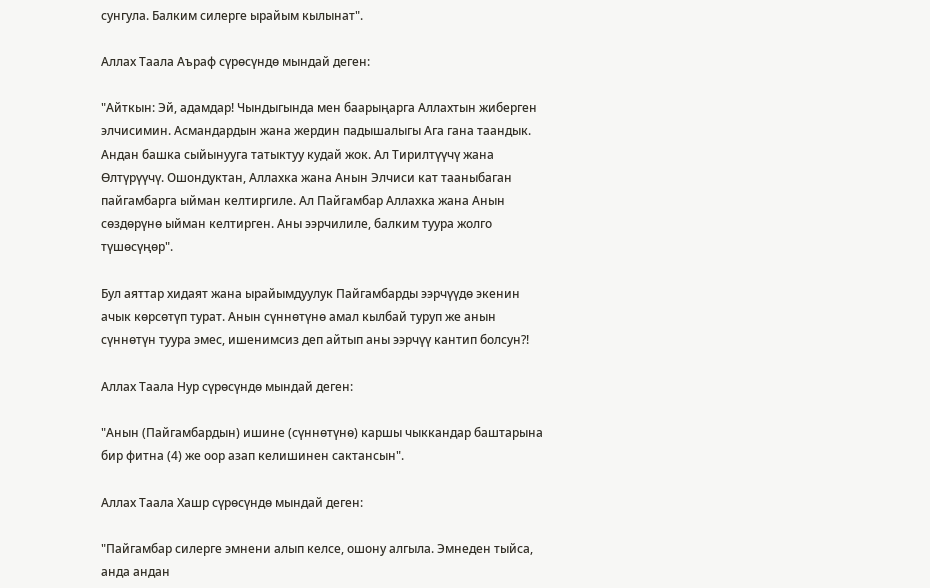сунгула. Балким силерге ырайым кылынат".

Аллах Таала Аъраф сүрөсүндө мындай деген:

"Айткын: Эй, адамдар! Чындыгында мен баарыңарга Аллахтын жиберген элчисимин. Асмандардын жана жердин падышалыгы Ага гана таандык. Андан башка сыйынууга татыктуу кудай жок. Ал Тирилтүүчү жана Өлтүрүүчү. Ошондуктан, Аллахка жана Анын Элчиси кат тааныбаган пайгамбарга ыйман келтиргиле. Ал Пайгамбар Аллахка жана Анын сөздөрүнө ыйман келтирген. Аны ээрчилиле, балким туура жолго түшөсүңөр".

Бул аяттар хидаят жана ырайымдуулук Пайгамбарды ээрчүүдө экенин ачык көрсөтүп турат. Анын сүннөтүнө амал кылбай туруп же анын сүннөтүн туура эмес, ишенимсиз деп айтып аны ээрчүү кантип болсун?!

Аллах Таала Нур сүрөсүндө мындай деген:

"Анын (Пайгамбардын) ишине (сүннөтүнө) каршы чыккандар баштарына бир фитна (4) же оор азап келишинен сактансын".

Аллах Таала Хашр сүрөсүндө мындай деген:

"Пайгамбар силерге эмнени алып келсе, ошону алгыла. Эмнеден тыйса, анда андан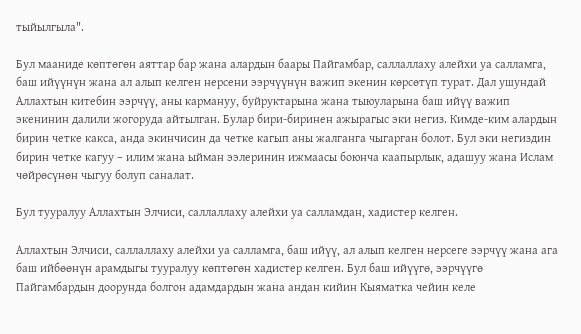тыйылгыла".

Бул мааниде көптөгөн аяттар бар жана алардын баары Пайгамбар, саллаллаху алейхи уа салламга, баш ийүүнүн жана ал алып келген нерсени ээрчүүнүн важип экенин көрсөтүп турат. Дал ушундай Аллахтын китебин ээрчүү, аны кармануу, буйруктарына жана тыюуларына баш ийүү важип экенинин далили жогоруда айтылган. Булар бири-биринен ажырагыс эки негиз. Кимде-ким алардын бирин четке какса, анда экинчисин да четке кагып аны жалганга чыгарган болот. Бул эки негиздин бирин четке кагуу – илим жана ыйман ээлеринин ижмаасы боюнча каапырлык, адашуу жана Ислам чөйрөсүнөн чыгуу болуп саналат.

Бул тууралуу Аллахтын Элчиси, саллаллаху алейхи уа салламдан, хадистер келген.

Аллахтын Элчиси, саллаллаху алейхи уа салламга, баш ийүү, ал алып келген нерсеге ээрчүү жана ага баш ийбөөнүн арамдыгы тууралуу көптөгөн хадистер келген. Бул баш ийүүгө, ээрчүүгө Пайгамбардын доорунда болгон адамдардын жана андан кийин Кыяматка чейин келе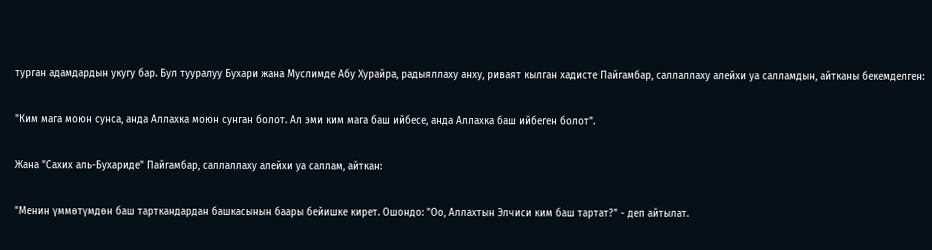турган адамдардын укугу бар. Бул тууралуу Бухари жана Муслимде Абу Хурайра, радыяллаху анху, риваят кылган хадисте Пайгамбар, саллаллаху алейхи уа салламдын, айтканы бекемделген:

"Ким мага моюн сунса, анда Аллахка моюн сунган болот. Ал эми ким мага баш ийбесе, анда Аллахка баш ийбеген болот".

Жана "Сахих аль-Бухариде" Пайгамбар, саллаллаху алейхи уа саллам, айткан:

"Менин үммөтүмдөн баш тарткандардан башкасынын баары бейишке кирет. Ошондо: "Оо, Аллахтын Элчиси ким баш тартат?" - деп айтылат.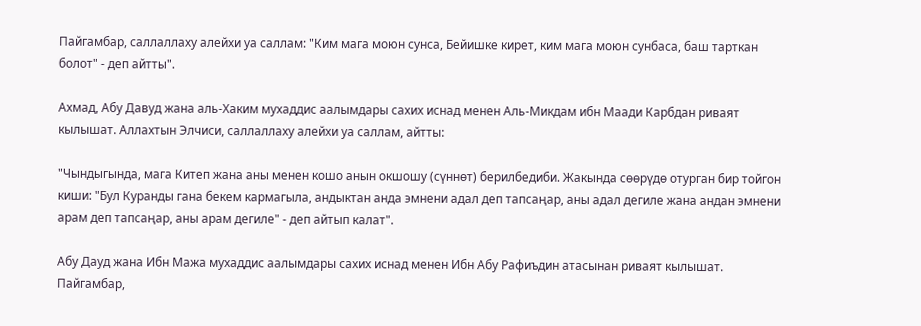Пайгамбар, саллаллаху алейхи уа саллам: "Ким мага моюн сунса, Бейишке кирет, ким мага моюн сунбаса, баш тарткан болот" - деп айтты".

Ахмад, Абу Давуд жана аль-Хаким мухаддис аалымдары сахих иснад менен Аль-Микдам ибн Маади Карбдан риваят кылышат. Аллахтын Элчиси, саллаллаху алейхи уа саллам, айтты:

"Чындыгында, мага Китеп жана аны менен кошо анын окшошу (сүннөт) берилбедиби. Жакында сөөрүдө отурган бир тойгон киши: "Бул Куранды гана бекем кармагыла, андыктан анда эмнени адал деп тапсаңар, аны адал дегиле жана андан эмнени арам деп тапсаңар, аны арам дегиле" - деп айтып калат".

Абу Дауд жана Ибн Мажа мухаддис аалымдары сахих иснад менен Ибн Абу Рафиъдин атасынан риваят кылышат. Пайгамбар,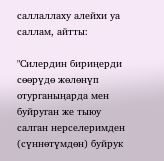саллаллаху алейхи уа саллам, айтты:

"Силердин бириңерди сөөрүдө жөлөнүп отурганыңарда мен буйруган же тыюу салган нерселеримден (сүннөтүмдөн) буйрук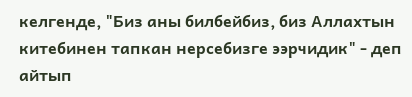келгенде, "Биз аны билбейбиз, биз Аллахтын китебинен тапкан нерсебизге ээрчидик" - деп айтып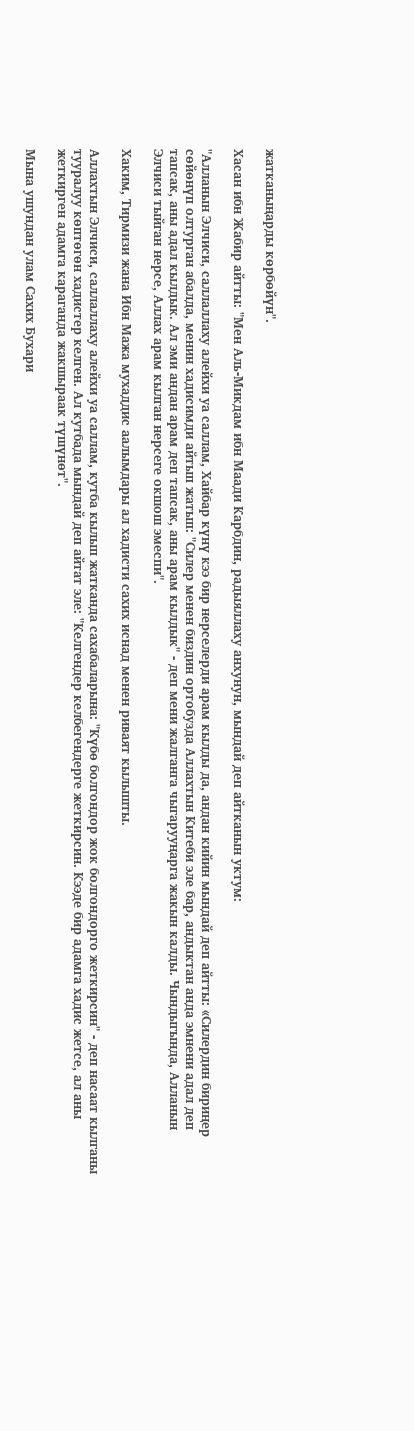жатканыңарды көрбөйүн".

Хасан ибн Жабир айтты: "Мен Аль-Микдам ибн Маади Карбдин, радыяллаху анхунун, мындай деп айтканын уктум:

"Алланын Элчиси, саллаллаху алейхи уа саллам, Хайбар күнү кээ бир нерселерди арам кылды да, андан кийин мындай деп айтты: «Силердин бириңер сөйөнүп олтурган абалда, менин хадисимди айтып жатып: "Силер менен биздин ортобузда Аллахтын Китеби эле бар, андыктан анда эмнени адал деп тапсак, аны адал кылдык. Ал эми андан арам деп тапсак, аны арам кылдык" - деп мени жалганга чыгарууңарга жакын калды. Чындыгында, Алланын Элчиси тыйган нерсе, Аллах арам кылган нерсеге окшош эмеспи".

Хаким, Тирмизи жана Ибн Мажа мухаддис аалымдары ал хадисти сахих иснад менен риваят кылышты.

Аллахтын Элчиси, саллаллаху алейхи уа саллам, кутба кылып жатканда сахабаларына: "Күбө болгондор жок болгондорго жеткирсин" - деп насаат кылганы тууралуу көптөгөн хадистер келген. Ал кутбада мындай деп айтат эле: "Келгендер келбегендерге жеткирсин. Кээде бир адамга хадис жетсе, ал аны жеткирген адамга караганда жакшыраак түшүнөт".

Мына ушундан улам Сахих Бухари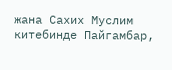жана Сахих Муслим китебинде Пайгамбар,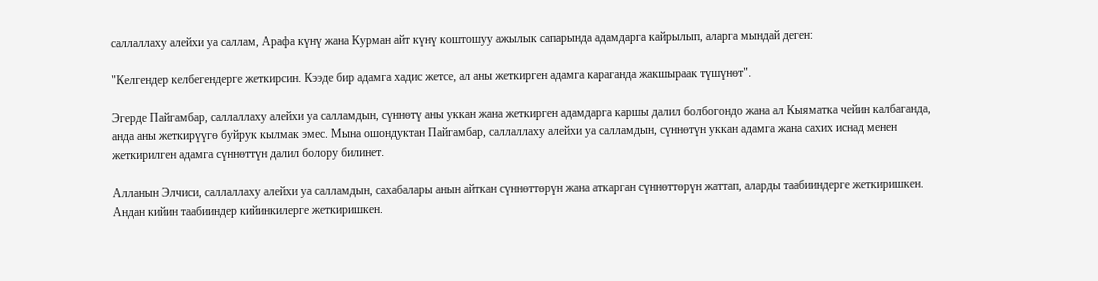саллаллаху алейхи уа саллам, Арафа күнү жана Курман айт күнү коштошуу ажылык сапарында адамдарга кайрылып, аларга мындай деген:

"Келгендер келбегендерге жеткирсин. Кээде бир адамга хадис жетсе, ал аны жеткирген адамга караганда жакшыраак түшүнөт".

Эгерде Пайгамбар, саллаллаху алейхи уа салламдын, сүннөтү аны уккан жана жеткирген адамдарга каршы далил болбогондо жана ал Кыяматка чейин калбаганда, анда аны жеткирүүгө буйрук кылмак эмес. Мына ошондуктан Пайгамбар, саллаллаху алейхи уа салламдын, сүннөтүн уккан адамга жана сахих иснад менен жеткирилген адамга сүннөттүн далил болору билинет.

Алланын Элчиси, саллаллаху алейхи уа салламдын, сахабалары анын айткан сүннөттөрүн жана аткарган сүннөттөрүн жаттап, аларды таабииндерге жеткиришкен. Андан кийин таабииндер кийинкилерге жеткиришкен.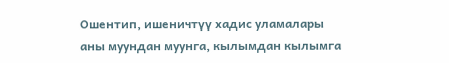Ошентип, ишеничтүү хадис уламалары аны муундан муунга, кылымдан кылымга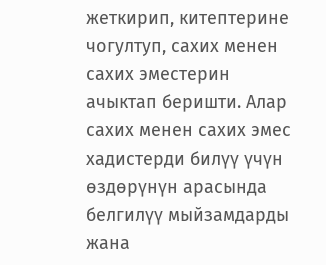жеткирип, китептерине чогултуп, сахих менен сахих эместерин ачыктап беришти. Алар сахих менен сахих эмес хадистерди билүү үчүн өздөрүнүн арасында белгилүү мыйзамдарды жана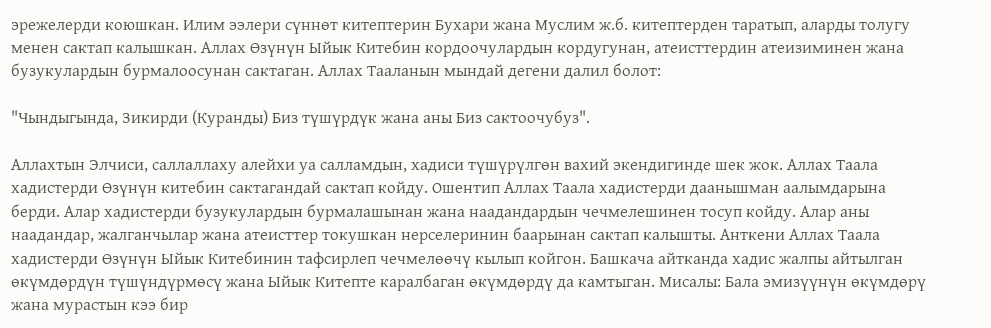эрежелерди коюшкан. Илим ээлери сүннөт китептерин Бухари жана Муслим ж.б. китептерден таратып, аларды толугу менен сактап калышкан. Аллах Өзүнүн Ыйык Китебин кордоочулардын кордугунан, атеисттердин атеизиминен жана бузукулардын бурмалоосунан сактаган. Аллах Тааланын мындай дегени далил болот:

"Чындыгында, Зикирди (Куранды) Биз түшүрдүк жана аны Биз сактоочубуз".

Аллахтын Элчиси, саллаллаху алейхи уа салламдын, хадиси түшүрүлгөн вахий экендигинде шек жок. Аллах Таала хадистерди Өзүнүн китебин сактагандай сактап койду. Ошентип Аллах Таала хадистерди даанышман аалымдарына берди. Алар хадистерди бузукулардын бурмалашынан жана наадандардын чечмелешинен тосуп койду. Алар аны наадандар, жалганчылар жана атеисттер токушкан нерселеринин баарынан сактап калышты. Анткени Аллах Таала хадистерди Өзүнүн Ыйык Китебинин тафсирлеп чечмелөөчү кылып койгон. Башкача айтканда хадис жалпы айтылган өкүмдөрдүн түшүндүрмөсү жана Ыйык Китепте каралбаган өкүмдөрдү да камтыган. Мисалы: Бала эмизүүнүн өкүмдөрү жана мурастын кээ бир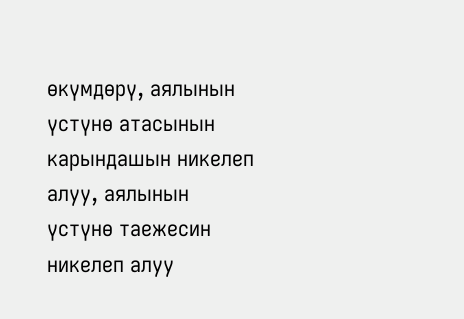өкүмдөрү, аялынын үстүнө атасынын карындашын никелеп алуу, аялынын үстүнө таежесин никелеп алуу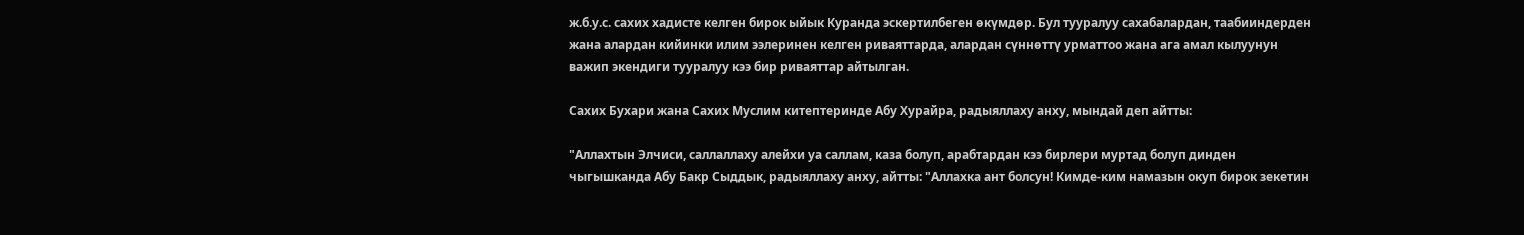ж.б.у.с. сахих хадисте келген бирок ыйык Куранда эскертилбеген өкүмдөр. Бул тууралуу сахабалардан, таабииндерден жана алардан кийинки илим ээлеринен келген риваяттарда, алардан сүннөттү урматтоо жана ага амал кылуунун важип экендиги тууралуу кээ бир риваяттар айтылган.

Сахих Бухари жана Сахих Муслим китептеринде Абу Хурайра, радыяллаху анху, мындай деп айтты:

"Аллахтын Элчиси, саллаллаху алейхи уа саллам, каза болуп, арабтардан кээ бирлери муртад болуп динден чыгышканда Абу Бакр Сыддык, радыяллаху анху, айтты: "Аллахка ант болсун! Кимде-ким намазын окуп бирок зекетин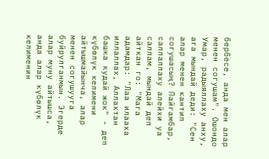бербесе, анда мен алар менен согушам". Ошондо Умар, радыяллаху анху, ага мындай деди: "Сен алар менен кантип согушасың? Пайгамбар, саллаллаху алейхи уа саллам, мындай деп айткан го: "Мага адамдар: "Лаа илааха иллаллах, Аллахтан башка кудай жок" - деп күбөлүк келимени айтышмайынча, алар менен согушууга буйрулганмын. Эгерде алар муну айтышса, анда алар күбөлүк келименин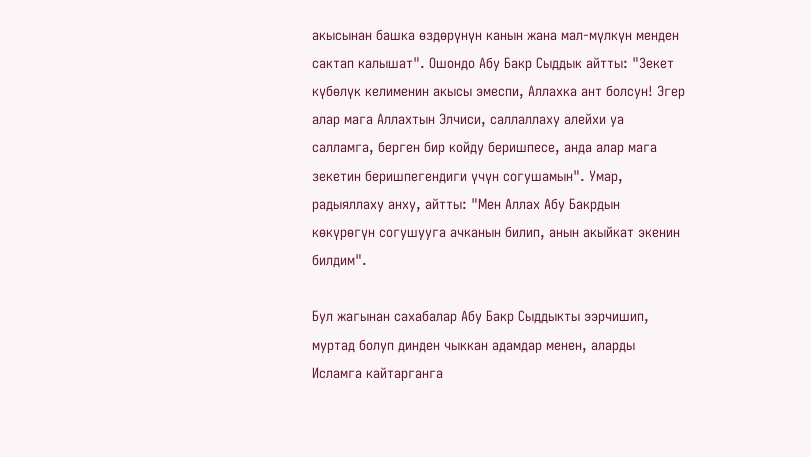акысынан башка өздөрүнүн канын жана мал-мүлкүн менден сактап калышат". Ошондо Абу Бакр Сыддык айтты: "Зекет күбөлүк келименин акысы эмеспи, Аллахка ант болсун! Эгер алар мага Аллахтын Элчиси, саллаллаху алейхи уа салламга, берген бир койду беришпесе, анда алар мага зекетин беришпегендиги үчүн согушамын". Умар, радыяллаху анху, айтты: "Мен Аллах Абу Бакрдын көкүрөгүн согушууга ачканын билип, анын акыйкат экенин билдим".

Бул жагынан сахабалар Абу Бакр Сыддыкты ээрчишип, муртад болуп динден чыккан адамдар менен, аларды Исламга кайтарганга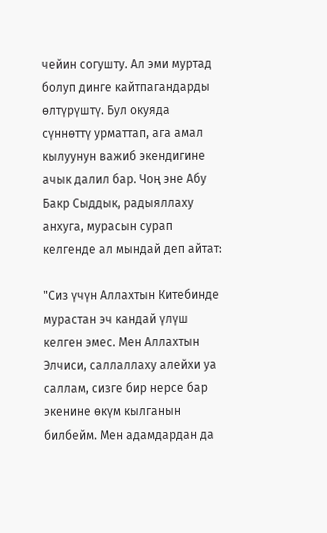чейин согушту. Ал эми муртад болуп динге кайтпагандарды өлтүрүштү. Бул окуяда сүннөттү урматтап, ага амал кылуунун важиб экендигине ачык далил бар. Чоң эне Абу Бакр Сыддык, радыяллаху анхуга, мурасын сурап келгенде ал мындай деп айтат:

"Сиз үчүн Аллахтын Китебинде мурастан эч кандай үлүш келген эмес. Мен Аллахтын Элчиси, саллаллаху алейхи уа саллам, сизге бир нерсе бар экенине өкүм кылганын билбейм. Мен адамдардан да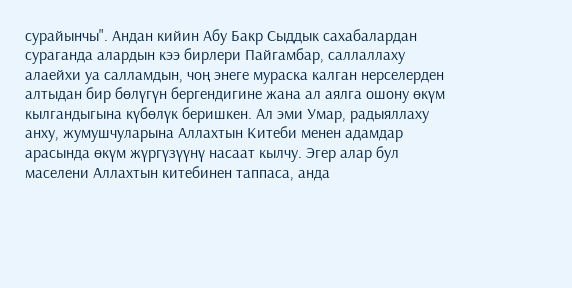сурайынчы". Андан кийин Абу Бакр Сыддык сахабалардан сураганда алардын кээ бирлери Пайгамбар, саллаллаху алаейхи уа салламдын, чоң энеге мураска калган нерселерден алтыдан бир бөлүгүн бергендигине жана ал аялга ошону өкүм кылгандыгына күбөлүк беришкен. Ал эми Умар, радыяллаху анху, жумушчуларына Аллахтын Китеби менен адамдар арасында өкүм жүргүзүүнү насаат кылчу. Эгер алар бул маселени Аллахтын китебинен таппаса, анда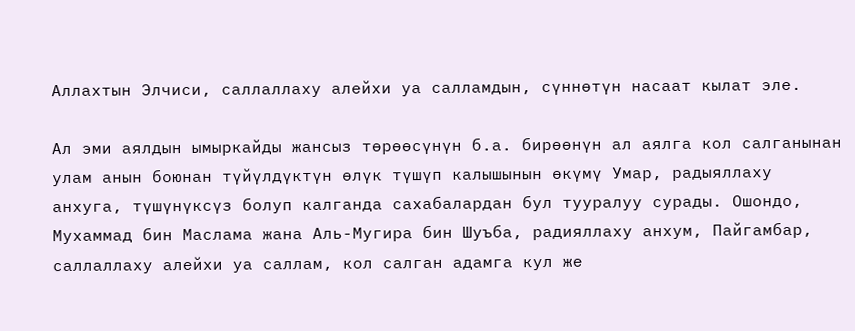Аллахтын Элчиси, саллаллаху алейхи уа салламдын, сүннөтүн насаат кылат эле.

Ал эми аялдын ымыркайды жансыз төрөөсүнүн б.а. бирөөнүн ал аялга кол салганынан улам анын боюнан түйүлдүктүн өлүк түшүп калышынын өкүмү Умар, радыяллаху анхуга, түшүнүксүз болуп калганда сахабалардан бул тууралуу сурады. Ошондо, Мухаммад бин Маслама жана Аль-Мугира бин Шуъба, радияллаху анхум, Пайгамбар, саллаллаху алейхи уа саллам, кол салган адамга кул же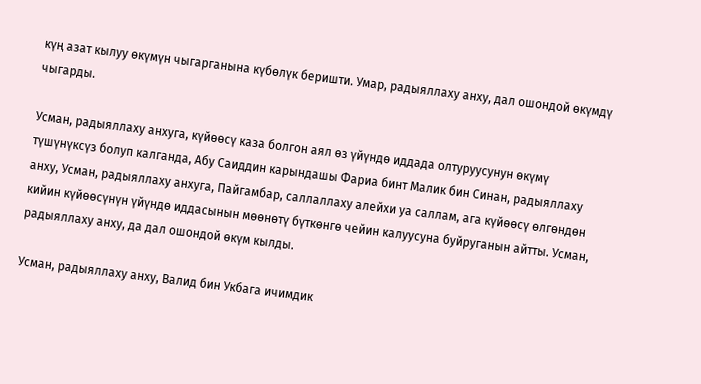күң азат кылуу өкүмүн чыгарганына күбөлүк беришти. Умар, радыяллаху анху, дал ошондой өкүмдү чыгарды.

Усман, радыяллаху анхуга, күйөөсү каза болгон аял өз үйүндө иддада олтуруусунун өкүмү түшүнүксүз болуп калганда, Абу Саиддин карындашы Фариа бинт Малик бин Синан, радыяллаху анху, Усман, радыяллаху анхуга, Пайгамбар, саллаллаху алейхи уа саллам, ага күйөөсү өлгөндөн кийин күйөөсүнүн үйүндө иддасынын мөөнөтү бүткөнгө чейин калуусуна буйруганын айтты. Усман, радыяллаху анху, да дал ошондой өкүм кылды.

Усман, радыяллаху анху, Валид бин Укбага ичимдик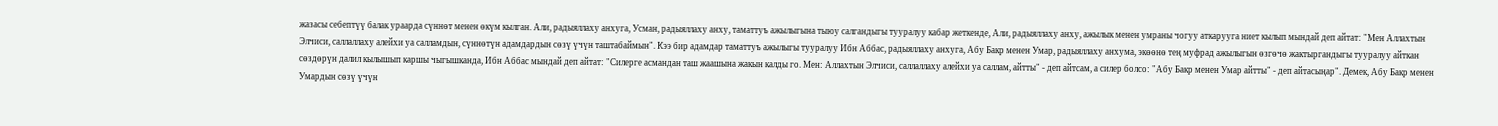жазасы себептүү балак ураарда сүннөт менен өкүм кылган. Али, радыяллаху анхуга, Усман, радыяллаху анху, таматтуъ ажылыгына тыюу салгандыгы тууралуу кабар жеткенде, Али, радыяллаху анху, ажылык менен умраны чогуу аткарууга ниет кылып мындай деп айтат: "Мен Аллахтын Элчиси, саллаллаху алейхи уа салламдын, сүннөтүн адамдардын сөзү үчүн таштабаймын". Кээ бир адамдар таматтуъ ажылыгы тууралуу Ибн Аббас, радыяллаху анхуга, Абу Бакр менен Умар, радыяллаху анхума, экөөнө тең муфрад ажылыгын өзгөчө жактыргандыгы тууралуу айткан сөздөрүн далил кылышып каршы чыгышканда, Ибн Аббас мындай деп айтат: "Силерге асмандан таш жаашына жакын калды го. Мен: Аллахтын Элчиси, саллаллаху алейхи уа саллам, айтты" - деп айтсам, а силер болсо: "Абу Бакр менен Умар айтты" - деп айтасыңар". Демек, Абу Бакр менен Умардын сөзү үчүн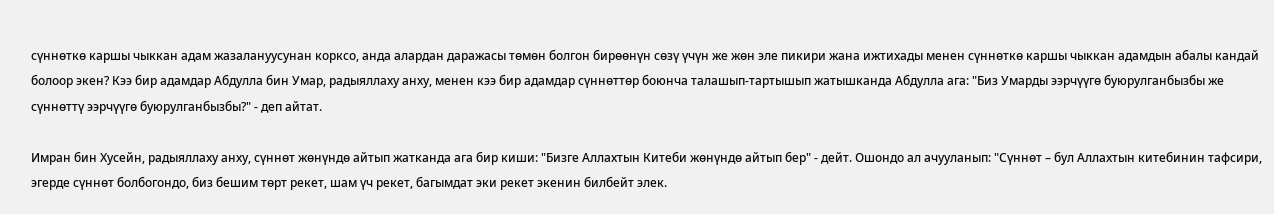сүннөткө каршы чыккан адам жазалануусунан корксо, анда алардан даражасы төмөн болгон бирөөнүн сөзү үчүн же жөн эле пикири жана ижтихады менен сүннөткө каршы чыккан адамдын абалы кандай болоор экен? Кээ бир адамдар Абдулла бин Умар, радыяллаху анху, менен кээ бир адамдар сүннөттөр боюнча талашып-тартышып жатышканда Абдулла ага: "Биз Умарды ээрчүүгө буюрулганбызбы же сүннөттү ээрчүүгө буюрулганбызбы?" - деп айтат.

Имран бин Хусейн, радыяллаху анху, сүннөт жөнүндө айтып жатканда ага бир киши: "Бизге Аллахтын Китеби жөнүндө айтып бер" - дейт. Ошондо ал ачууланып: "Сүннөт – бул Аллахтын китебинин тафсири, эгерде сүннөт болбогондо, биз бешим төрт рекет, шам үч рекет, багымдат эки рекет экенин билбейт элек.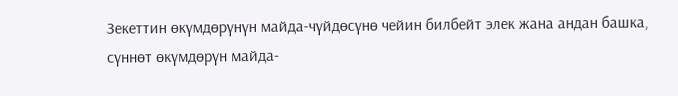Зекеттин өкүмдөрүнүн майда-чүйдөсүнө чейин билбейт элек жана андан башка, сүннөт өкүмдөрүн майда-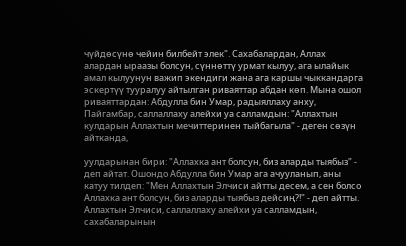чүйдөсүнө чейин билбейт элек". Сахабалардан, Аллах алардан ыраазы болсун, сүннөттү урмат кылуу, ага ылайык амал кылуунун важип экендиги жана ага каршы чыккандарга эскертүү тууралуу айтылган риваяттар абдан көп. Мына ошол риваяттардан: Абдулла бин Умар, радыяллаху анху, Пайгамбар, саллаллаху алейхи уа салламдын: "Аллахтын кулдарын Аллахтын мечиттеринен тыйбагыла" - деген сөзүн айтканда,

уулдарынан бири: "Аллахка ант болсун, биз аларды тыябыз" - деп айтат. Ошондо Абдулла бин Умар ага ачууланып, аны катуу тилдеп: "Мен Аллахтын Элчиси айтты десем, а сен болсо Аллахка ант болсун, биз аларды тыябыз дейсиң?!" - деп айтты. Аллахтын Элчиси, саллаллаху алейхи уа салламдын, сахабаларынын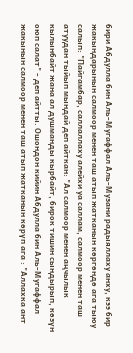бири Абдулла бин Аль-Мугаффал Аль-Музани радыяллаху анху, кээ бир жакындарынын салмоор менен таш атып жатканын көргөндө ага тыюу салып: "Пайгамбар, саллаллаху алейхи уа саллам, салмоор менен таш атуудан тыйып мындай деп айткан: "Ал салмоор менен аңчылык кылынбайт жана ал душманды кырбайт, бирок тишин сындырып, көзүн оюп салат" - деп айтты. Ошондон кийин Абдулла бин Аль-Мугаффал жакынын салмоор менен таш атып жатканын көрүп ага : "Аллахка ант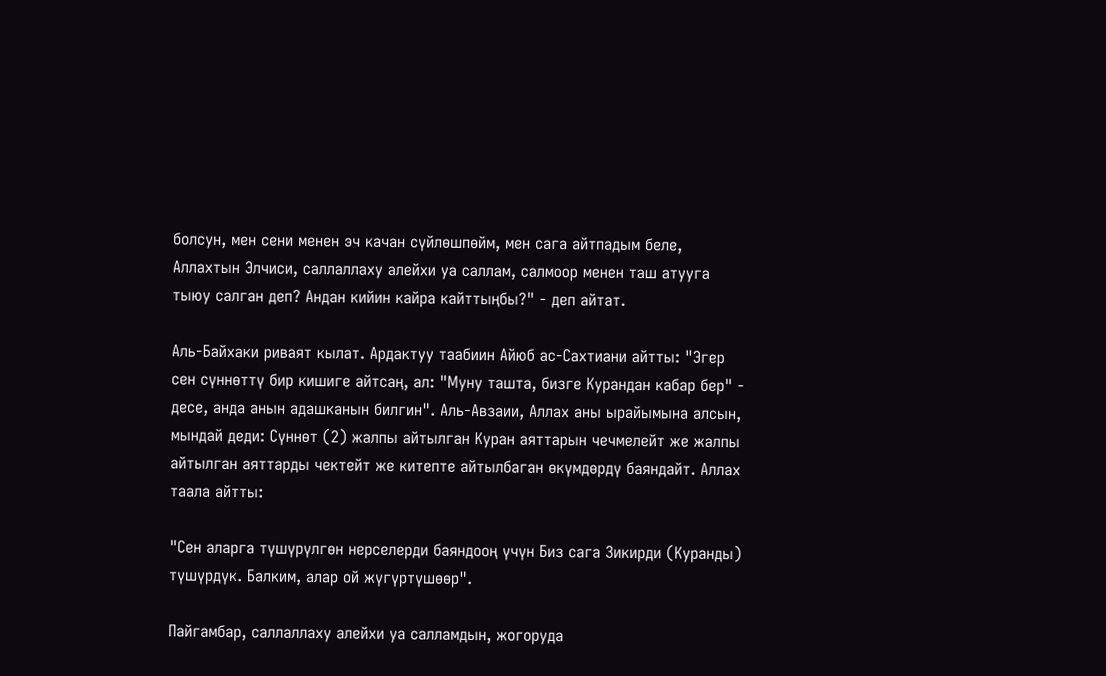болсун, мен сени менен эч качан сүйлөшпөйм, мен сага айтпадым беле, Аллахтын Элчиси, саллаллаху алейхи уа саллам, салмоор менен таш атууга тыюу салган деп? Андан кийин кайра кайттыңбы?" - деп айтат.

Аль-Байхаки риваят кылат. Ардактуу таабиин Айюб ас-Сахтиани айтты: "Эгер сен сүннөттү бир кишиге айтсаң, ал: "Муну ташта, бизге Курандан кабар бер" - десе, анда анын адашканын билгин". Аль-Авзаии, Аллах аны ырайымына алсын, мындай деди: Сүннөт (2) жалпы айтылган Куран аяттарын чечмелейт же жалпы айтылган аяттарды чектейт же китепте айтылбаган өкүмдөрдү баяндайт. Аллах таала айтты:

"Сен аларга түшүрүлгөн нерселерди баяндооң үчүн Биз сага Зикирди (Куранды) түшүрдүк. Балким, алар ой жүгүртүшөөр".

Пайгамбар, саллаллаху алейхи уа салламдын, жогоруда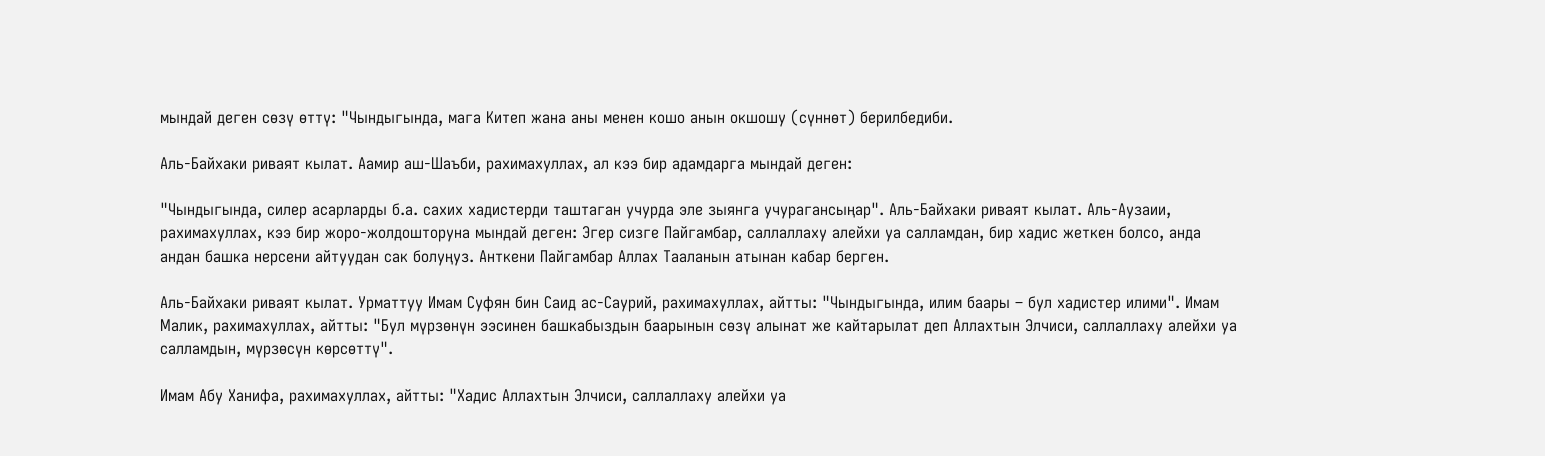мындай деген сөзү өттү: "Чындыгында, мага Китеп жана аны менен кошо анын окшошу (сүннөт) берилбедиби.

Аль-Байхаки риваят кылат. Аамир аш-Шаъби, рахимахуллах, ал кээ бир адамдарга мындай деген:

"Чындыгында, силер асарларды б.а. сахих хадистерди таштаган учурда эле зыянга учурагансыңар". Аль-Байхаки риваят кылат. Аль-Аузаии, рахимахуллах, кээ бир жоро-жолдошторуна мындай деген: Эгер сизге Пайгамбар, саллаллаху алейхи уа салламдан, бир хадис жеткен болсо, анда андан башка нерсени айтуудан сак болуңуз. Анткени Пайгамбар Аллах Тааланын атынан кабар берген.

Аль-Байхаки риваят кылат. Урматтуу Имам Суфян бин Саид ас-Саурий, рахимахуллах, айтты: "Чындыгында, илим баары – бул хадистер илими". Имам Малик, рахимахуллах, айтты: "Бул мүрзөнүн ээсинен башкабыздын баарынын сөзү алынат же кайтарылат деп Аллахтын Элчиси, саллаллаху алейхи уа салламдын, мүрзөсүн көрсөттү".

Имам Абу Ханифа, рахимахуллах, айтты: "Хадис Аллахтын Элчиси, саллаллаху алейхи уа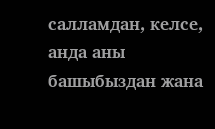салламдан, келсе, анда аны башыбыздан жана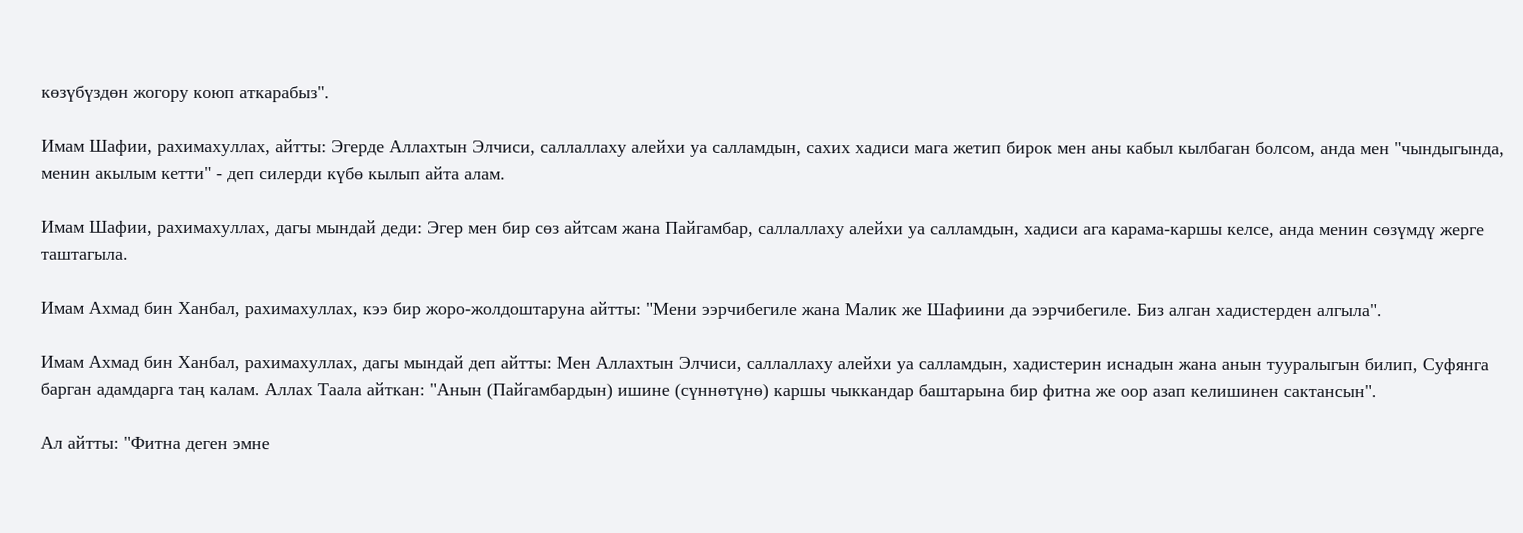көзүбүздөн жогору коюп аткарабыз".

Имам Шафии, рахимахуллах, айтты: Эгерде Аллахтын Элчиси, саллаллаху алейхи уа салламдын, сахих хадиси мага жетип бирок мен аны кабыл кылбаган болсом, анда мен "чындыгында, менин акылым кетти" - деп силерди күбө кылып айта алам.

Имам Шафии, рахимахуллах, дагы мындай деди: Эгер мен бир сөз айтсам жана Пайгамбар, саллаллаху алейхи уа салламдын, хадиси ага карама-каршы келсе, анда менин сөзүмдү жерге таштагыла.

Имам Ахмад бин Ханбал, рахимахуллах, кээ бир жоро-жолдоштаруна айтты: "Мени ээрчибегиле жана Малик же Шафиини да ээрчибегиле. Биз алган хадистерден алгыла".

Имам Ахмад бин Ханбал, рахимахуллах, дагы мындай деп айтты: Мен Аллахтын Элчиси, саллаллаху алейхи уа салламдын, хадистерин иснадын жана анын тууралыгын билип, Суфянга барган адамдарга таң калам. Аллах Таала айткан: "Анын (Пайгамбардын) ишине (сүннөтүнө) каршы чыккандар баштарына бир фитна же оор азап келишинен сактансын".

Ал айтты: "Фитна деген эмне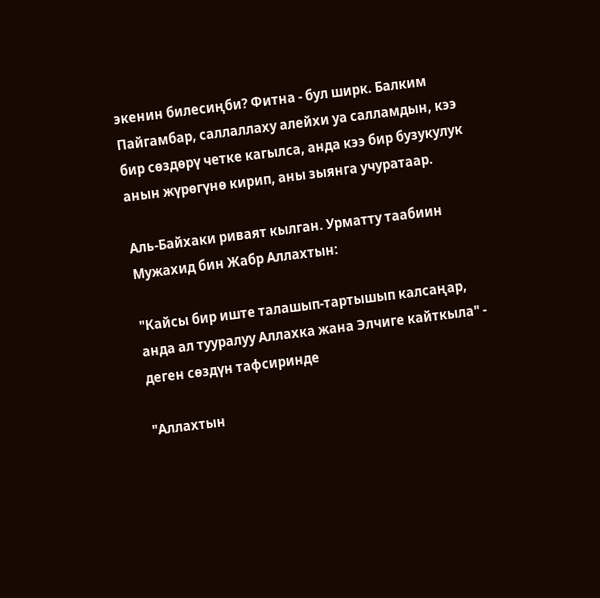экенин билесиңби? Фитна - бул ширк. Балким Пайгамбар, саллаллаху алейхи уа салламдын, кээ бир сөздөрү четке кагылса, анда кээ бир бузукулук анын жүрөгүнө кирип, аны зыянга учуратаар.

Аль-Байхаки риваят кылган. Урматту таабиин Мужахид бин Жабр Аллахтын:

"Кайсы бир иште талашып-тартышып калсаңар, анда ал тууралуу Аллахка жана Элчиге кайткыла" - деген сөздүн тафсиринде

"Аллахтын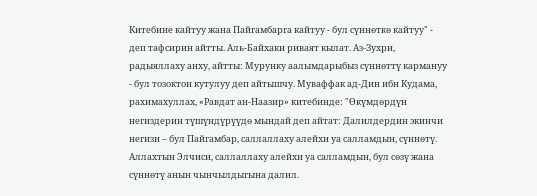Китебине кайтуу жана Пайгамбарга кайтуу - бул сүннөткө кайтуу" - деп тафсирин айтты. Аль-Байхаки риваят кылат. Аз-Зухри, радыяллаху анху, айтты: Мурунку аалымдарыбыз сүннөттү кармануу - бул тозоктон кутулуу деп айтышчу. Муваффак ад-Дин ибн Кудама, рахимахуллах, «Равдат ан-Наазир» китебинде: "Өкүмдөрдүн негиздерин түшүндүрүүдө мындай деп айтат: Далилдердин экинчи негизи – бул Пайгамбар, саллаллаху алейхи уа салламдын, сүннөтү. Аллахтын Элчиси, саллаллаху алейхи уа салламдын, бул сөзү жана сүннөтү анын чынчылдыгына далил.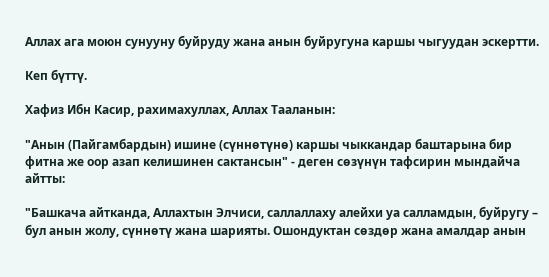Аллах ага моюн сунууну буйруду жана анын буйругуна каршы чыгуудан эскертти.

Кеп бүттү.

Хафиз Ибн Касир, рахимахуллах, Аллах Тааланын:

"Анын (Пайгамбардын) ишине (сүннөтүнө) каршы чыккандар баштарына бир фитна же оор азап келишинен сактансын" - деген сөзүнүн тафсирин мындайча айтты:

"Башкача айтканда, Аллахтын Элчиси, саллаллаху алейхи уа салламдын, буйругу – бул анын жолу, сүннөтү жана шарияты. Ошондуктан сөздөр жана амалдар анын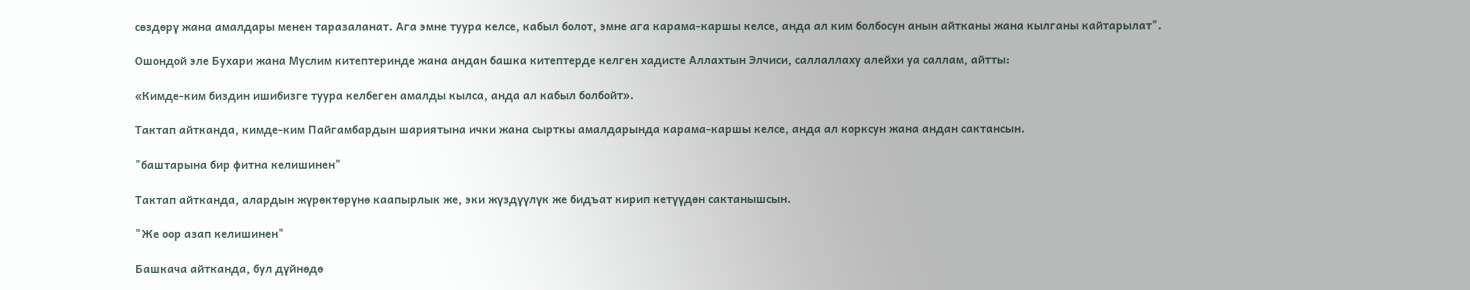сөздөрү жана амалдары менен таразаланат. Ага эмне туура келсе, кабыл болот, эмне ага карама-каршы келсе, анда ал ким болбосун анын айтканы жана кылганы кайтарылат".

Ошондой эле Бухари жана Муслим китептеринде жана андан башка китептерде келген хадисте Аллахтын Элчиси, саллаллаху алейхи уа саллам, айтты:

«Кимде-ким биздин ишибизге туура келбеген амалды кылса, анда ал кабыл болбойт».

Тактап айтканда, кимде-ким Пайгамбардын шариятына ички жана сырткы амалдарында карама-каршы келсе, анда ал корксун жана андан сактансын.

"баштарына бир фитна келишинен"

Тактап айтканда, алардын жүрөктөрүнө каапырлык же, эки жүздүүлүк же бидъат кирип кетүүдөн сактанышсын.

"Же оор азап келишинен"

Башкача айтканда, бул дүйнөдө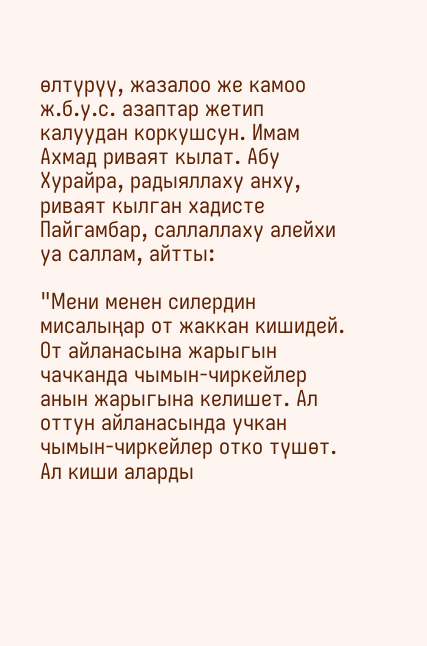өлтүрүү, жазалоо же камоо ж.б.у.с. азаптар жетип калуудан коркушсун. Имам Ахмад риваят кылат. Абу Хурайра, радыяллаху анху, риваят кылган хадисте Пайгамбар, саллаллаху алейхи уа саллам, айтты:

"Мени менен силердин мисалыңар от жаккан кишидей. От айланасына жарыгын чачканда чымын-чиркейлер анын жарыгына келишет. Ал оттун айланасында учкан чымын-чиркейлер отко түшөт. Ал киши аларды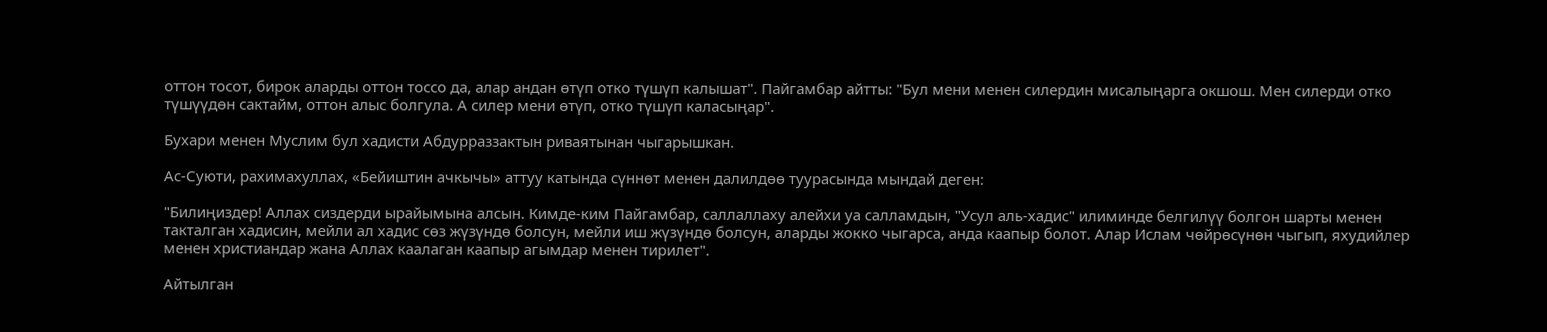оттон тосот, бирок аларды оттон тоссо да, алар андан өтүп отко түшүп калышат". Пайгамбар айтты: "Бул мени менен силердин мисалыңарга окшош. Мен силерди отко түшүүдөн сактайм, оттон алыс болгула. А силер мени өтүп, отко түшүп каласыңар".

Бухари менен Муслим бул хадисти Абдурраззактын риваятынан чыгарышкан.

Ас-Суюти, рахимахуллах, «Бейиштин ачкычы» аттуу катында сүннөт менен далилдөө туурасында мындай деген:

"Билиңиздер! Аллах сиздерди ырайымына алсын. Кимде-ким Пайгамбар, саллаллаху алейхи уа салламдын, "Усул аль-хадис" илиминде белгилүү болгон шарты менен такталган хадисин, мейли ал хадис сөз жүзүндө болсун, мейли иш жүзүндө болсун, аларды жокко чыгарса, анда каапыр болот. Алар Ислам чөйрөсүнөн чыгып, яхудийлер менен христиандар жана Аллах каалаган каапыр агымдар менен тирилет".

Айтылган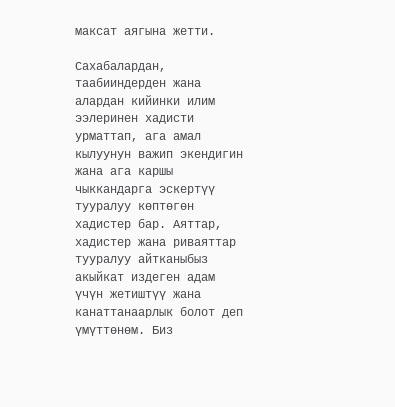максат аягына жетти.

Сахабалардан, таабииндерден жана алардан кийинки илим ээлеринен хадисти урматтап, ага амал кылуунун важип экендигин жана ага каршы чыккандарга эскертүү тууралуу көптөгөн хадистер бар. Аяттар, хадистер жана риваяттар тууралуу айтканыбыз акыйкат издеген адам үчүн жетиштүү жана канаттанаарлык болот деп үмүттөнөм. Биз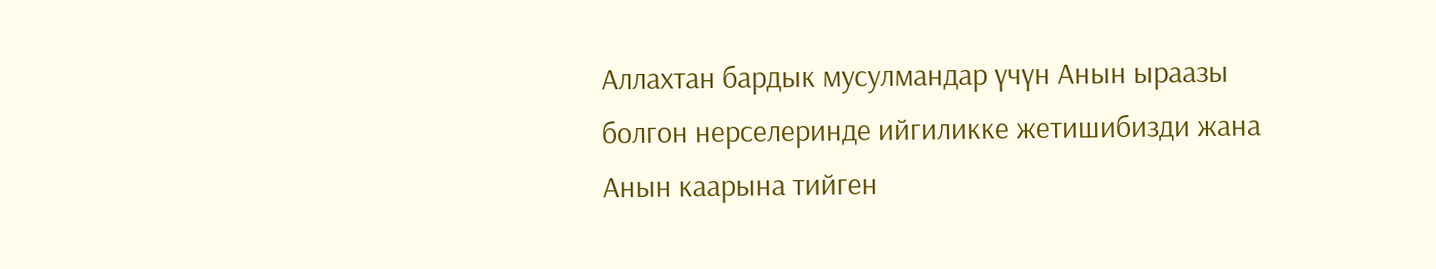Аллахтан бардык мусулмандар үчүн Анын ыраазы болгон нерселеринде ийгиликке жетишибизди жана Анын каарына тийген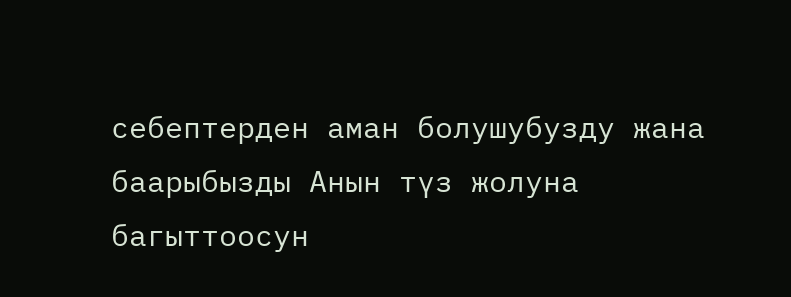себептерден аман болушубузду жана баарыбызды Анын түз жолуна багыттоосун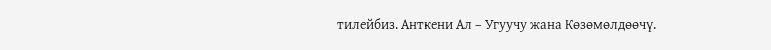тилейбиз. Анткени Ал – Угуучу жана Көзөмөлдөөчү.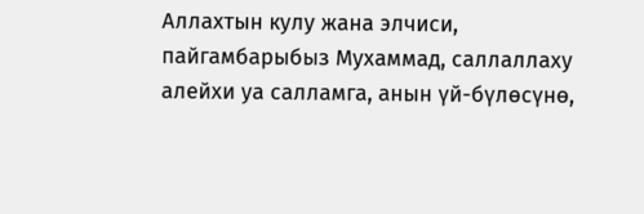Аллахтын кулу жана элчиси, пайгамбарыбыз Мухаммад, саллаллаху алейхи уа салламга, анын үй-бүлөсүнө,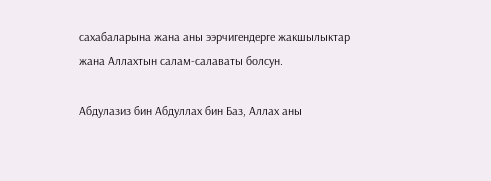сахабаларына жана аны ээрчигендерге жакшылыктар жана Аллахтын салам-салаваты болсун.

Абдулазиз бин Абдуллах бин Баз, Аллах аны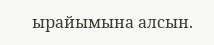ырайымына алсын.